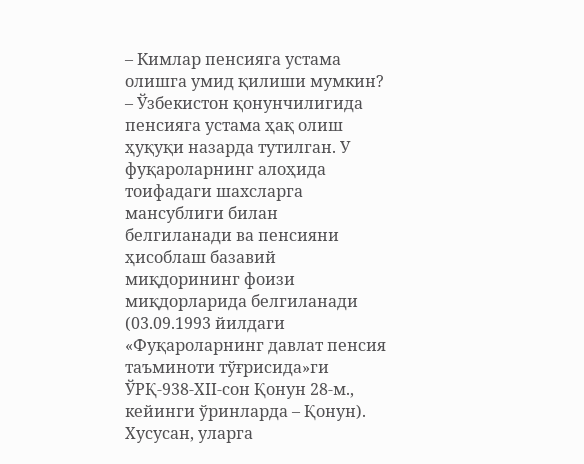– Кимлар пенсияга устама олишга умид қилиши мумкин?
– Ўзбекистон қонунчилигида пенсияга устама ҳақ олиш ҳуқуқи назарда тутилган. У фуқароларнинг алоҳида тоифадаги шахсларга мансублиги билан белгиланади ва пенсияни ҳисоблаш базавий миқдорининг фоизи миқдорларида белгиланади (03.09.1993 йилдаги «Фуқароларнинг давлат пенсия таъминоти тўғрисида»ги ЎРҚ-938-ХII-сон Қонун 28-м., кейинги ўринларда – Қонун).
Хусусан, уларга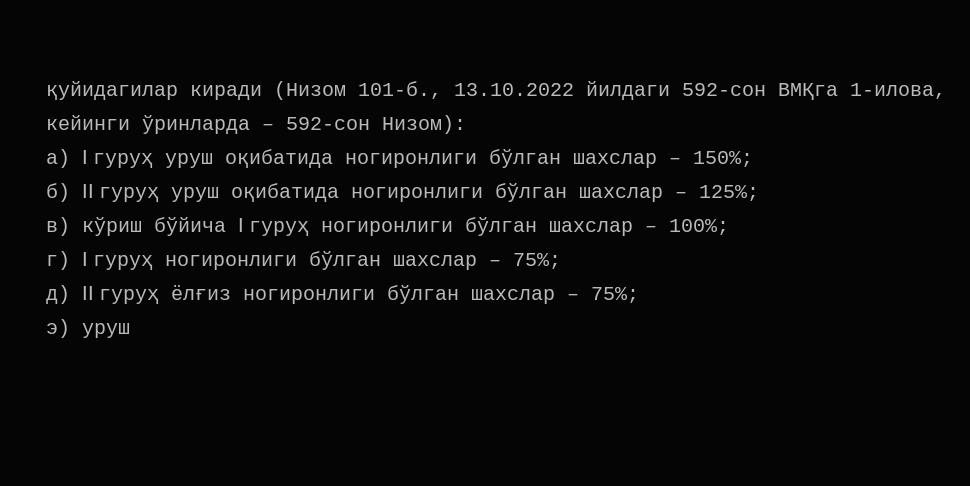қуйидагилар киради (Низом 101-б., 13.10.2022 йилдаги 592-сон ВМҚга 1-илова, кейинги ўринларда – 592-сон Низом):
а) I гуруҳ уруш оқибатида ногиронлиги бўлган шахслар – 150%;
б) II гуруҳ уруш оқибатида ногиронлиги бўлган шахслар – 125%;
в) кўриш бўйича I гуруҳ ногиронлиги бўлган шахслар – 100%;
г) I гуруҳ ногиронлиги бўлган шахслар – 75%;
д) II гуруҳ ёлғиз ногиронлиги бўлган шахслар – 75%;
э) уруш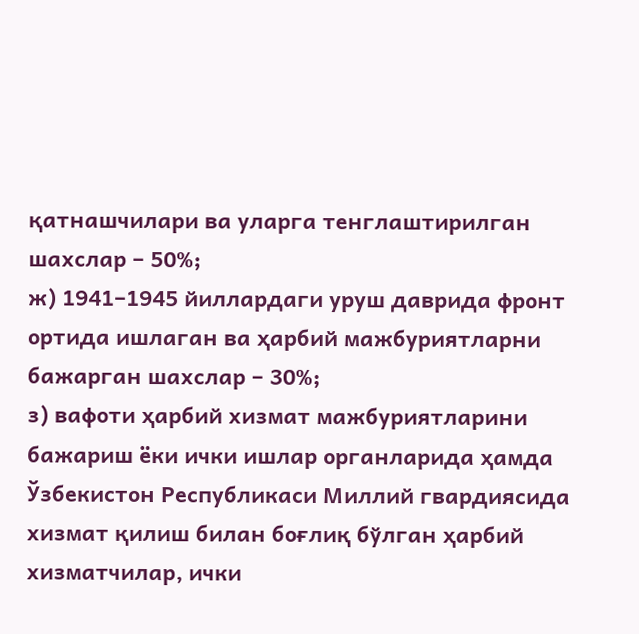қатнашчилари ва уларга тенглаштирилган шахслар – 50%;
ж) 1941–1945 йиллардаги уруш даврида фронт ортида ишлаган ва ҳарбий мажбуриятларни бажарган шахслар – 30%;
з) вафоти ҳарбий хизмат мажбуриятларини бажариш ёки ички ишлар органларида ҳамда Ўзбекистон Республикаси Миллий гвардиясида хизмат қилиш билан боғлиқ бўлган ҳарбий хизматчилар, ички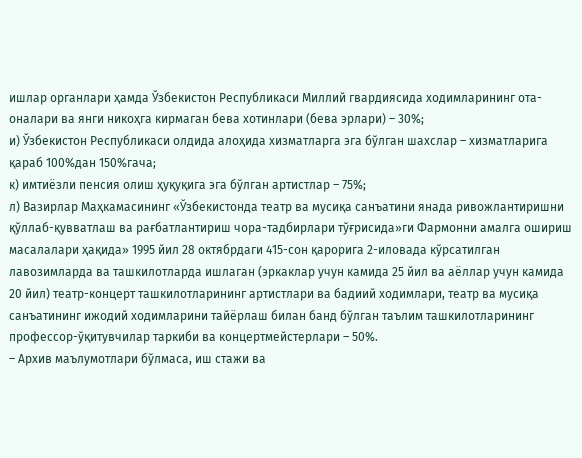ишлар органлари ҳамда Ўзбекистон Республикаси Миллий гвардиясида ходимларининг ота-оналари ва янги никоҳга кирмаган бева хотинлари (бева эрлари) – 30%;
и) Ўзбекистон Республикаси олдида алоҳида хизматларга эга бўлган шахслар – хизматларига қараб 100%дан 150%гача;
к) имтиёзли пенсия олиш ҳуқуқига эга бўлган артистлар – 75%;
л) Вазирлар Маҳкамасининг «Ўзбекистонда театр ва мусиқа санъатини янада ривожлантиришни қўллаб-қувватлаш ва рағбатлантириш чора-тадбирлари тўғрисида»ги Фармонни амалга ошириш масалалари ҳақида» 1995 йил 28 октябрдаги 415-сон қарорига 2-иловада кўрсатилган лавозимларда ва ташкилотларда ишлаган (эркаклар учун камида 25 йил ва аёллар учун камида 20 йил) театр-концерт ташкилотларининг артистлари ва бадиий ходимлари, театр ва мусиқа санъатининг ижодий ходимларини тайёрлаш билан банд бўлган таълим ташкилотларининг профессор-ўқитувчилар таркиби ва концертмейстерлари – 50%.
– Архив маълумотлари бўлмаса, иш стажи ва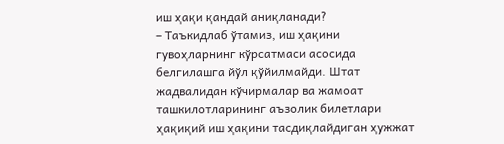иш ҳақи қандай аниқланади?
– Таъкидлаб ўтамиз, иш ҳақини гувоҳларнинг кўрсатмаси асосида белгилашга йўл қўйилмайди. Штат жадвалидан кўчирмалар ва жамоат ташкилотларининг аъзолик билетлари ҳақиқий иш ҳақини тасдиқлайдиган ҳужжат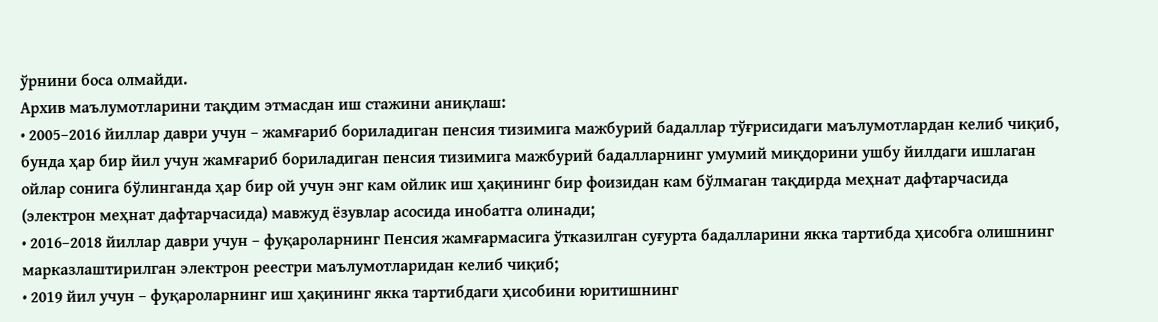ўрнини боса олмайди.
Архив маълумотларини тақдим этмасдан иш стажини аниқлаш:
• 2005–2016 йиллар даври учун – жамғариб бориладиган пенсия тизимига мажбурий бадаллар тўғрисидаги маълумотлардан келиб чиқиб, бунда ҳар бир йил учун жамғариб бориладиган пенсия тизимига мажбурий бадалларнинг умумий миқдорини ушбу йилдаги ишлаган ойлар сонига бўлинганда ҳар бир ой учун энг кам ойлик иш ҳақининг бир фоизидан кам бўлмаган тақдирда меҳнат дафтарчасида (электрон меҳнат дафтарчасида) мавжуд ёзувлар асосида инобатга олинади;
• 2016–2018 йиллар даври учун – фуқароларнинг Пенсия жамғармасига ўтказилган суғурта бадалларини якка тартибда ҳисобга олишнинг марказлаштирилган электрон реестри маълумотларидан келиб чиқиб;
• 2019 йил учун – фуқароларнинг иш ҳақининг якка тартибдаги ҳисобини юритишнинг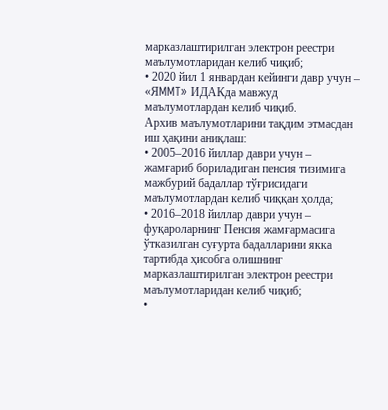марказлаштирилган электрон реестри маълумотларидан келиб чиқиб;
• 2020 йил 1 январдан кейинги давр учун – «ЯMMT» ИДАКда мавжуд маълумотлардан келиб чиқиб.
Архив маълумотларини тақдим этмасдан иш ҳақини аниқлаш:
• 2005–2016 йиллар даври учун – жамғариб бориладиган пенсия тизимига мажбурий бадаллар тўғрисидаги маълумотлардан келиб чиққан ҳолда;
• 2016–2018 йиллар даври учун – фуқароларнинг Пенсия жамғармасига ўтказилган суғурта бадалларини якка тартибда ҳисобга олишнинг марказлаштирилган электрон реестри маълумотларидан келиб чиқиб;
•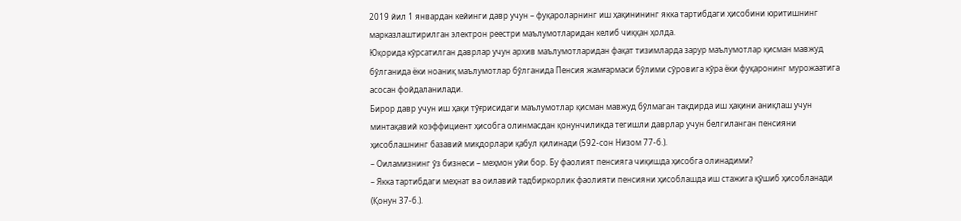2019 йил 1 январдан кейинги давр учун – фуқароларнинг иш ҳақинининг якка тартибдаги ҳисобини юритишнинг марказлаштирилган электрон реестри маълумотларидан келиб чиққан ҳолда.
Юқорида кўрсатилган даврлар учун архив маълумотларидан фақат тизимларда зарур маълумотлар қисман мавжуд бўлганида ёки ноаниқ маълумотлар бўлганида Пенсия жамғармаси бўлими сўровига кўра ёки фуқаронинг мурожаатига асосан фойдаланилади.
Бирор давр учун иш ҳақи тўғрисидаги маълумотлар қисман мавжуд бўлмаган тақдирда иш ҳақини аниқлаш учун минтақавий коэффициент ҳисобга олинмасдан қонунчиликда тегишли даврлар учун белгиланган пенсияни ҳисоблашнинг базавий миқдорлари қабул қилинади (592-сон Низом 77-б.).
– Оиламизнинг ўз бизнеси – меҳмон уйи бор. Бу фаолият пенсияга чиқишда ҳисобга олинадими?
– Якка тартибдаги меҳнат ва оилавий тадбиркорлик фаолияти пенсияни ҳисоблашда иш стажига қўшиб ҳисобланади (Қонун 37-б.).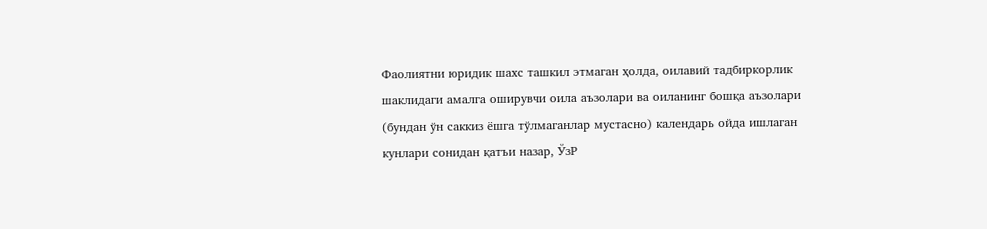Фаолиятни юридик шахс ташкил этмаган ҳолда, оилавий тадбиркорлик шаклидаги амалга оширувчи оила аъзолари ва оиланинг бошқа аъзолари (бундан ўн саккиз ёшга тўлмаганлар мустасно) календарь ойда ишлаган кунлари сонидан қатъи назар, ЎзР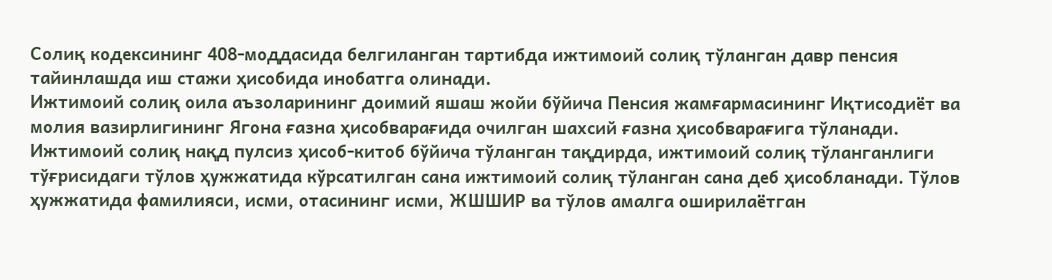Солиқ кодексининг 408-моддасида белгиланган тартибда ижтимоий солиқ тўланган давр пенсия тайинлашда иш стажи ҳисобида инобатга олинади.
Ижтимоий солиқ оила аъзоларининг доимий яшаш жойи бўйича Пенсия жамғармасининг Иқтисодиёт ва молия вазирлигининг Ягона ғазна ҳисобварағида очилган шахсий ғазна ҳисобварағига тўланади.
Ижтимоий солиқ нақд пулсиз ҳисоб-китоб бўйича тўланган тақдирда, ижтимоий солиқ тўланганлиги тўғрисидаги тўлов ҳужжатида кўрсатилган сана ижтимоий солиқ тўланган сана деб ҳисобланади. Тўлов ҳужжатида фамилияси, исми, отасининг исми, ЖШШИР ва тўлов амалга оширилаётган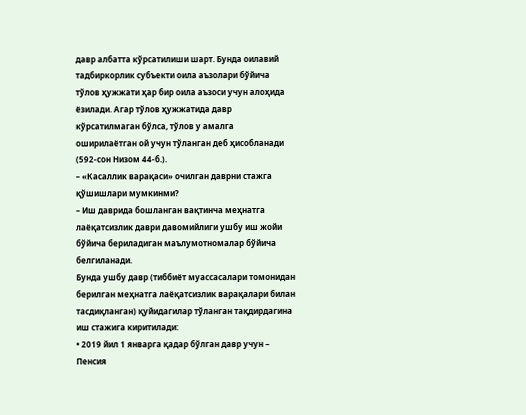давр албатта кўрсатилиши шарт. Бунда оилавий тадбиркорлик субъекти оила аъзолари бўйича тўлов ҳужжати ҳар бир оила аъзоси учун алоҳида ёзилади. Агар тўлов ҳужжатида давр кўрсатилмаган бўлса, тўлов у амалга оширилаётган ой учун тўланган деб ҳисобланади (592-сон Низом 44-б.).
– «Касаллик варақаси» очилган даврни стажга қўшишлари мумкинми?
– Иш даврида бошланган вақтинча меҳнатга лаёқатсизлик даври давомийлиги ушбу иш жойи бўйича бериладиган маълумотномалар бўйича белгиланади.
Бунда ушбу давр (тиббиёт муассасалари томонидан берилган меҳнатга лаёқатсизлик варақалари билан тасдиқланган) қуйидагилар тўланган тақдирдагина иш стажига киритилади:
• 2019 йил 1 январга қадар бўлган давр учун – Пенсия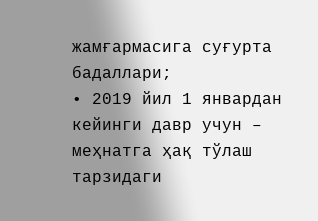жамғармасига суғурта бадаллари;
• 2019 йил 1 январдан кейинги давр учун – меҳнатга ҳақ тўлаш тарзидаги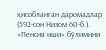ҳисобланган даромадлар (592-сон Низом 60-б.).
«Пенсия иши» бўлимини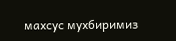махсус мухбиримиз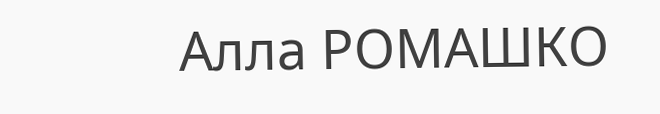Алла РОМАШКО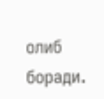олиб боради.